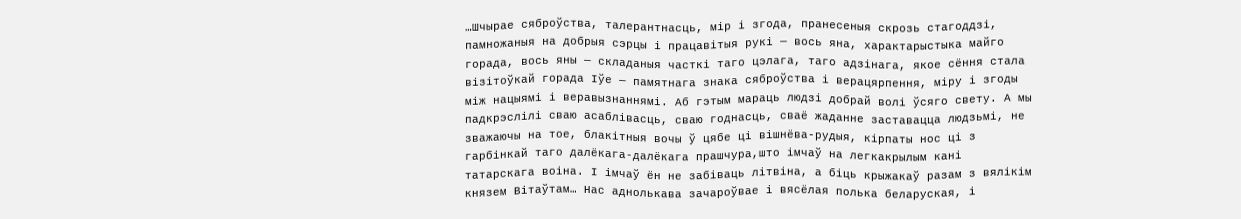…Шчырае сяброўства, талерантнасць, мір і згода, пранесеныя скрозь стагоддзі, памножаныя на добрыя сэрцы і працавітыя рукі — вось яна, характарыстыка майго горада, вось яны — складаныя часткі таго цэлага, таго адзінага, якое сёння стала візітоўкай горада Іўе — памятнага знака сяброўства і верацярпення, міру і згоды між нацыямі і веравызнаннямі. Аб гэтым мараць людзі добрай волі ўсяго свету. А мы падкрэслілі сваю асаблівасць, сваю годнасць, сваё жаданне заставацца людзьмі, не зважаючы на тое, блакітныя вочы ў цябе ці вішнёва-рудыя, кірпаты нос ці з гарбінкай таго далёкага-далёкага прашчура,што імчаў на легкакрылым кані татарскага воіна. І імчаў ён не забіваць літвіна, а біць крыжакаў разам з вялікім князем Вітаўтам… Нас аднолькава зачароўвае і вясёлая полька беларуская, і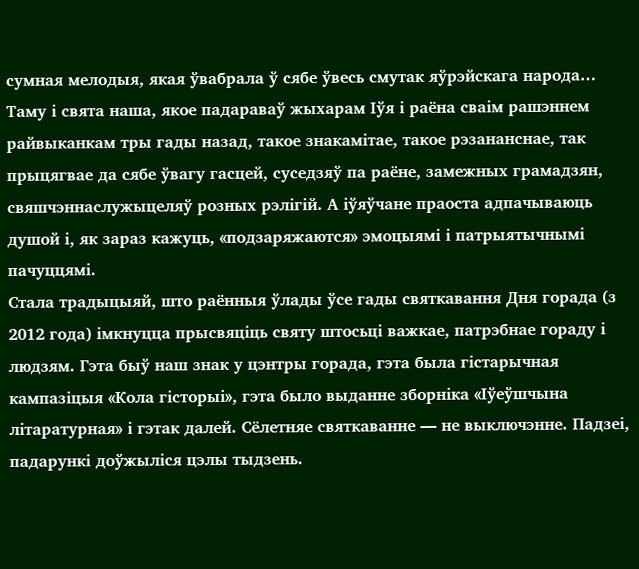сумная мелодыя, якая ўвабрала ў сябе ўвесь смутак яўрэйскага народа…
Таму і свята наша, якое падараваў жыхарам Іўя і раёна сваім рашэннем райвыканкам тры гады назад, такое знакамітае, такое рэзананснае, так прыцягвае да сябе ўвагу гасцей, суседзяў па раёне, замежных грамадзян, свяшчэннаслужыцеляў розных рэлігій. А іўяўчане прaоста адпачываюць душой і, як зараз кажуць, «подзаряжаются» эмоцыямі і патрыятычнымі пачуццямі.
Стала традыцыяй, што раённыя ўлады ўсе гады святкавання Дня горада (з 2012 года) імкнуцца прысвяціць святу штосьці важкае, патрэбнае гораду і людзям. Гэта быў наш знак у цэнтры горада, гэта была гістарычная кампазіцыя «Кола гісторыі», гэта было выданне зборніка «Іўеўшчына літаратурная» і гэтак далей. Сёлетняе святкаванне — не выключэнне. Падзеі, падарункі доўжыліся цэлы тыдзень.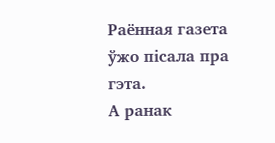Раённая газета ўжо пісала пра гэта.
А ранак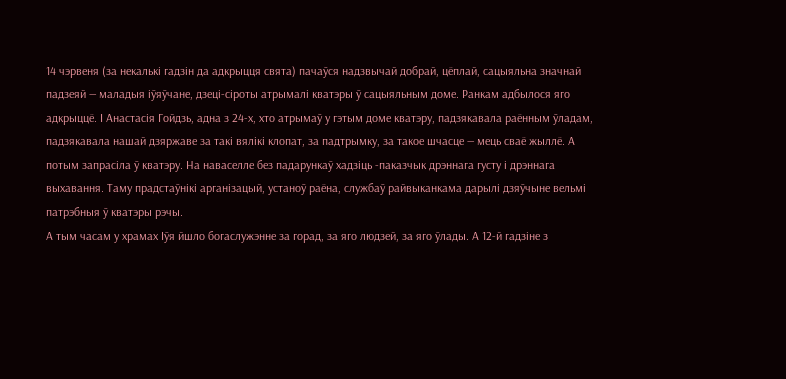14 чэрвеня (за некалькі гадзін да адкрыцця свята) пачаўся надзвычай добрай, цёплай, сацыяльна значнай падзеяй — маладыя іўяўчане, дзеці-сіроты атрымалі кватэры ў сацыяльным доме. Ранкам адбылося яго адкрыццё. І Анастасія Гойдзь, адна з 24-х, хто атрымаў у гэтым доме кватэру, падзякавала раённым ўладам, падзякавала нашай дзяржаве за такі вялікі клопат, за падтрымку, за такое шчасце — мець сваё жыллё. А потым запрасіла ў кватэру. На наваселле без падарункаў хадзіць -паказчык дрэннага густу і дрэннага выхавання. Таму прадстаўнікі арганізацый, устаноў раёна, службаў райвыканкама дарылі дзяўчыне вельмі патрэбныя ў кватэры рэчы.
А тым часам у храмах Іўя йшло богаслужэнне за горад, за яго людзей, за яго ўлады. А 12-й гадзіне з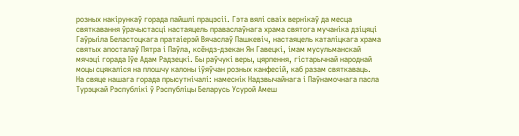розных накірункаў горада пайшлі працэсіі. Гэта вялі сваіх вернікаў да месца святкавання ўрачыстасці настаяцель праваслаўнага храма святога мучаніка дзіцяці Гаўрыіла Беластоцкага пратаіерэй Вячаслаў Пашкевіч, настаяцель каталіцкага храма святых апосталаў Пятра і Паўла, ксёндз-дзекан Ян Гавецкі, імам мусульманскай мячэці горада Іўе Адам Радзецкі. Бы раўчукі веры, цярпення, гістарычнай народнай моцы сцякаліся на плошчу калоны іўяўчан розных канфесій, каб разам святкаваць.
На свяце нашага горада прысутнічалі: намеснік Надзвычайнага і Паўнамочнага пасла Турэцкай Рэспублікі ў Рэспубліцы Беларусь Усурой Амеш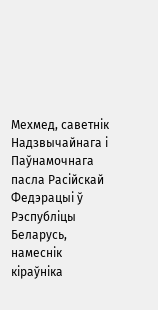Мехмед, саветнік Надзвычайнага і Паўнамочнага пасла Расійскай Федэрацыі ў Рэспубліцы Беларусь, намеснік кіраўніка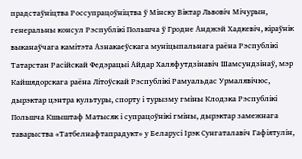прадстаўніцтва Россупрацоўніцтва ў Мінску Віктар Львовіч Мічурын, генеральны консул Рэспублікі Польшча ў Гродне Анджэй Хадкевіч, кіраўнік выканаўчага камітэта Азнакаеўскага муніцыпальнага раёна Рэспублікі Татарстан Расійскай Федэрацыі Айдар Халяфутдзінавіч Шамсундзінаў, мэр Кайшядорскага раёна Літоўскай Рэспублікі Рамуальдас Урмалявічюс, дырэктар цэнтра культуры, спорту і турызму гміны Клодзка Рэспублікі Польшча Кшыштаф Матысяк і супрацоўнікі гміны, дырэктар замежнага таварыства «Татбелнафтапрадукт» у Беларусі Ірэк Сунгаталавіч Гафіятулін,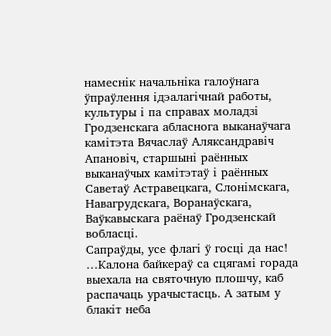намеснік начальніка галоўнага ўпраўлення ідэалагічнай работы, культуры і па справах моладзі Гродзенскага абласнога выканаўчага камітэта Вячаслаў Аляксандравіч Апановіч, старшыні раённых выканаўчых камітэтаў і раённых Саветаў Астравецкага, Слонімскага, Навагрудскага, Воранаўскага, Ваўкавыскага раёнаў Гродзенскай вобласці.
Сапраўды, усе флагі ў госці да нас!
…Калона байкераў са сцягамі горада выехала на святочную плошчу, каб распачаць урачыстасць. А затым у блакіт неба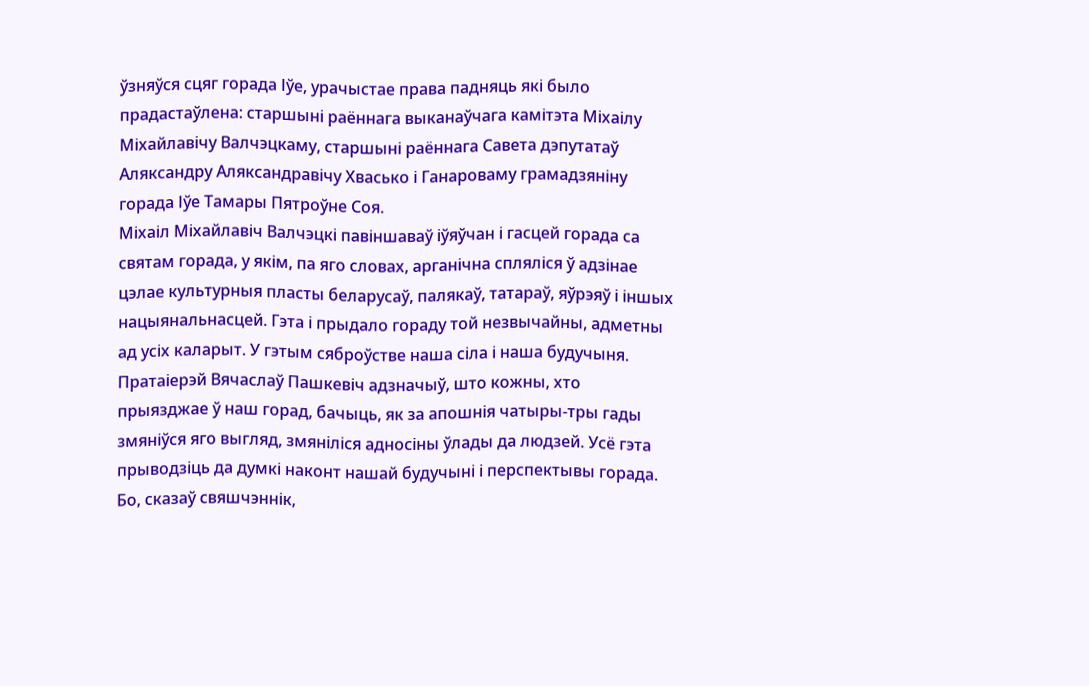ўзняўся сцяг горада Іўе, урачыстае права падняць які было прадастаўлена: старшыні раённага выканаўчага камітэта Міхаілу Міхайлавічу Валчэцкаму, старшыні раённага Савета дэпутатаў Аляксандру Аляксандравічу Хвасько і Ганароваму грамадзяніну горада Іўе Тамары Пятроўне Соя.
Міхаіл Міхайлавіч Валчэцкі павіншаваў іўяўчан і гасцей горада са святам горада, у якім, па яго словах, арганічна спляліся ў адзінае цэлае культурныя пласты беларусаў, палякаў, татараў, яўрэяў і іншых нацыянальнасцей. Гэта і прыдало гораду той незвычайны, адметны ад усіх каларыт. У гэтым сяброўстве наша сіла і наша будучыня.
Пратаіерэй Вячаслаў Пашкевіч адзначыў, што кожны, хто прыязджае ў наш горад, бачыць, як за апошнія чатыры-тры гады змяніўся яго выгляд, змяніліся адносіны ўлады да людзей. Усё гэта прыводзіць да думкі наконт нашай будучыні і перспектывы горада. Бо, сказаў свяшчэннік,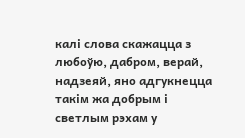калі слова скажацца з любоўю, дабром, верай, надзеяй, яно адгукнецца такім жа добрым і светлым рэхам у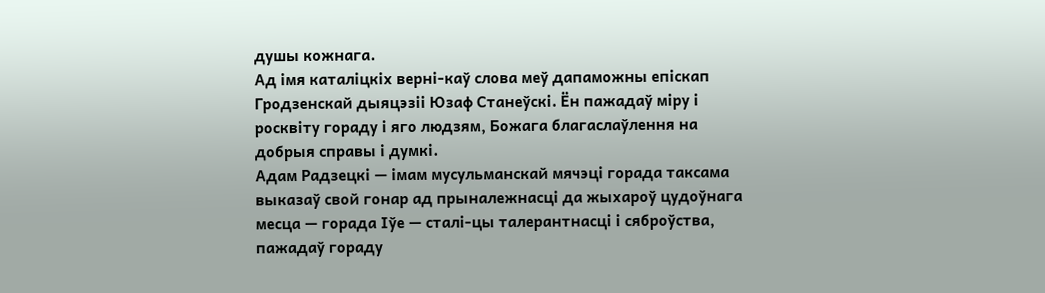душы кожнага.
Ад імя каталіцкіх верні-каў слова меў дапаможны епіскап Гродзенскай дыяцэзіі Юзаф Станеўскі. Ён пажадаў міру і росквіту гораду і яго людзям, Божага благаслаўлення на добрыя справы і думкі.
Адам Радзецкі — імам мусульманскай мячэці горада таксама выказаў свой гонар ад прыналежнасці да жыхароў цудоўнага месца — горада Іўе — сталі-цы талерантнасці і сяброўства, пажадаў гораду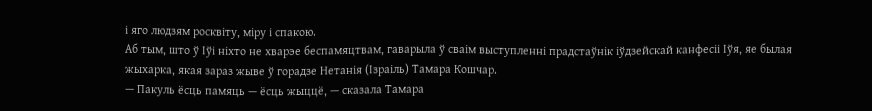і яго людзям росквіту, міру і спакою.
Аб тым, што ў Іўі ніхто не хварэе беспамяцтвам, гаварыла ў сваім выступленні прадстаўнік іўдзейскай канфесіі Іўя, яе былая жыхарка, якая зараз жыве ў горадзе Нетанія (Ізраіль) Тамара Кошчар.
— Пакуль ёсць памяць — ёсць жыццё, — сказала Тамара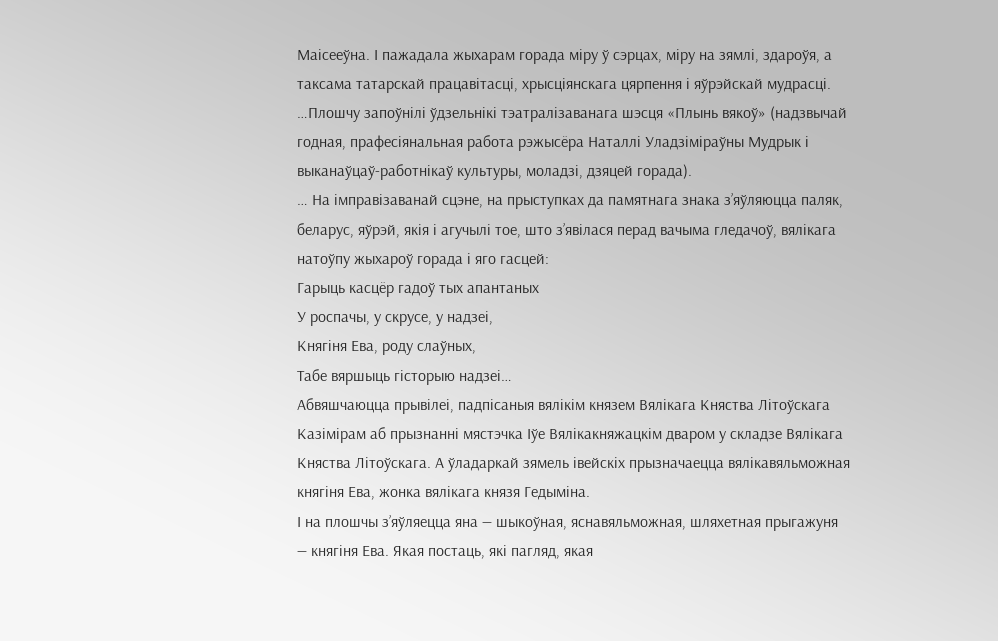Маісееўна. І пажадала жыхарам горада міру ў сэрцах, міру на зямлі, здароўя, а таксама татарскай працавітасці, хрысціянскага цярпення і яўрэйскай мудрасці.
…Плошчу запоўнілі ўдзельнікі тэатралізаванага шэсця «Плынь вякоў» (надзвычай годная, прафесіянальная работа рэжысёра Наталлі Уладзіміраўны Мудрык і выканаўцаў-работнікаў культуры, моладзі, дзяцей горада).
… На імправізаванай сцэне, на прыступках да памятнага знака з’яўляюцца паляк, беларус, яўрэй, якія і агучылі тое, што з’явілася перад вачыма гледачоў, вялікага натоўпу жыхароў горада і яго гасцей:
Гарыць касцёр гадоў тых апантаных
У роспачы, у скрусе, у надзеі,
Княгіня Ева, роду слаўных,
Табе вяршыць гісторыю надзеі…
Абвяшчаюцца прывілеі, падпісаныя вялікім князем Вялікага Княства Літоўскага Казімірам аб прызнанні мястэчка Іўе Вялікакняжацкім дваром у складзе Вялікага Княства Літоўскага. А ўладаркай зямель івейскіх прызначаецца вялікавяльможная княгіня Ева, жонка вялікага князя Гедыміна.
І на плошчы з’яўляецца яна — шыкоўная, яснавяльможная, шляхетная прыгажуня — княгіня Ева. Якая постаць, які пагляд, якая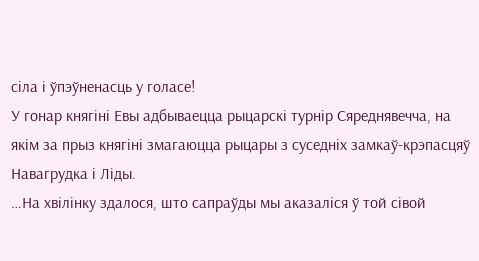сіла і ўпэўненасць у голасе!
У гонар княгіні Евы адбываецца рыцарскі турнір Сяреднявечча, на якім за прыз княгіні змагаюцца рыцары з суседніх замкаў-крэпасцяў Навагрудка і Ліды.
…На хвілінку здалося, што сапраўды мы аказаліся ў той сівой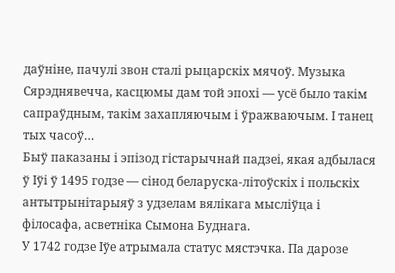даўніне, пачулі звон сталі рыцарскіх мячоў. Музыка Сярэднявечча, касцюмы дам той эпохі — усё было такім сапраўдным, такім захапляючым і ўражваючым. І танец тых часоў…
Быў паказаны і эпізод гістарычнай падзеі, якая адбылася ў Іўі ў 1495 годзе — сінод беларуска-літоўскіх і польскіх антытрынітарыяў з удзелам вялікага мысліўца і філосафа, асветніка Сымона Буднага.
У 1742 годзе Іўе атрымала статус мястэчка. Па дарозе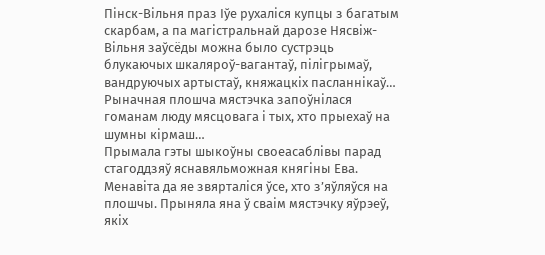Пінск-Вільня праз Іўе рухаліся купцы з багатым скарбам, а па магістральнай дарозе Нясвіж-Вільня заўсёды можна было сустрэць блукаючых шкаляроў-вагантаў, пілігрымаў, вандруючых артыстаў, княжацкіх пасланнікаў…
Рыначная плошча мястэчка запоўнілася гоманам люду мясцовага і тых, хто прыехаў на шумны кірмаш…
Прымала гэты шыкоўны своеасаблівы парад стагоддзяў яснавяльможная княгіны Ева. Менавіта да яе звярталіся ўсе, хто з’яўляўся на плошчы. Прыняла яна ў сваім мястэчку яўрэеў, якіх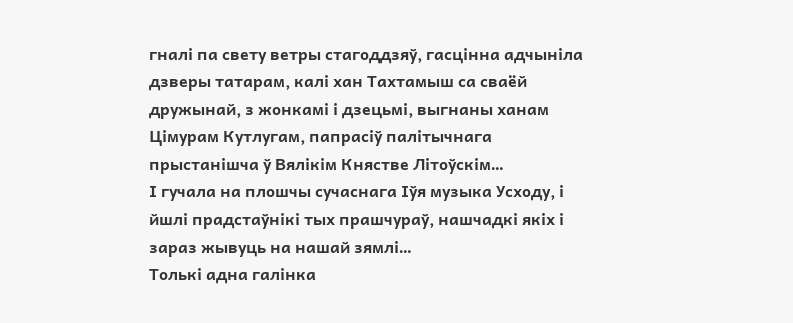гналі па свету ветры стагоддзяў, гасцінна адчыніла дзверы татарам, калі хан Тахтамыш са сваёй дружынай, з жонкамі і дзецьмі, выгнаны ханам Цімурам Кутлугам, папрасіў палітычнага прыстанішча ў Вялікім Княстве Літоўскім…
І гучала на плошчы сучаснага Іўя музыка Усходу, і йшлі прадстаўнікі тых прашчураў, нашчадкі якіх і зараз жывуць на нашай зямлі…
Толькі адна галінка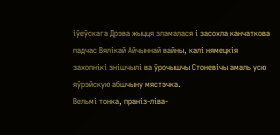іўеўскага Дрэва жыцця зламалася і засохла канчаткова падчас Вялікай Айчыннай вайны, калі нямецкія захопнікі знішчылі ва ўрочышчы Стоневічы амаль усю яўрэйскую абшчыну мястэчка.
Вельмі тонка, праніз-ліва-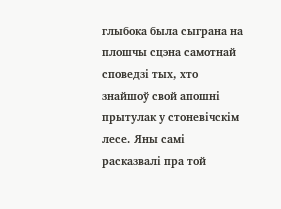глыбока была сыграна на плошчы сцэна самотнай споведзі тых, хто знайшоў свой апошні прытулак у стоневічскім лесе. Яны самі расказвалі пра той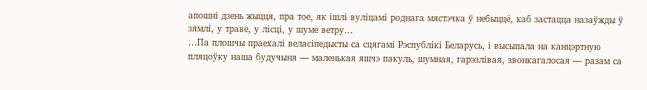апошні дзень жыцця, пра тое, як ішлі вуліцамі роднага мястэчка ў небыццё, каб застацца назаўжды ў зямлі, у траве, у лісці, у шуме ветру…
…Па плошчы праехалі веласіпедысты са сцягамі Рэспублікі Беларусь, і высыпала на канцэртную пляцоўку наша будучыня — маленькая яшчэ пакуль, шумная, гарэзлівая, звонкагалосая — разам са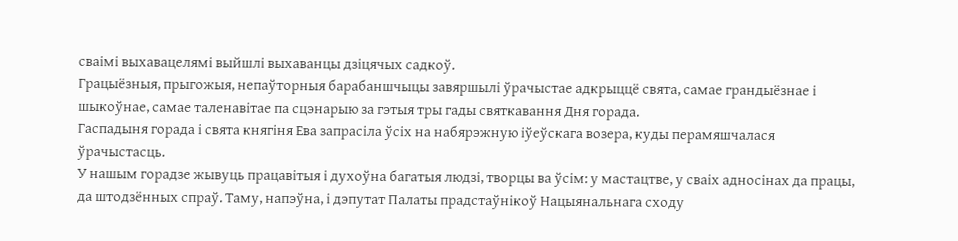сваімі выхавацелямі выйшлі выхаванцы дзіцячых садкоў.
Грацыёзныя, прыгожыя, непаўторныя барабаншчыцы завяршылі ўрачыстае адкрыццё свята, самае грандыёзнае і шыкоўнае, самае таленавітае па сцэнарыю за гэтыя тры гады святкавання Дня горада.
Гаспадыня горада і свята княгіня Ева запрасіла ўсіх на набярэжную іўеўскага возера, куды перамяшчалася ўрачыстасць.
У нашым горадзе жывуць працавітыя і духоўна багатыя людзі, творцы ва ўсім: у мастацтве, у сваіх адносінах да працы, да штодзённых спраў. Таму, напэўна, і дэпутат Палаты прадстаўнікоў Нацыянальнага сходу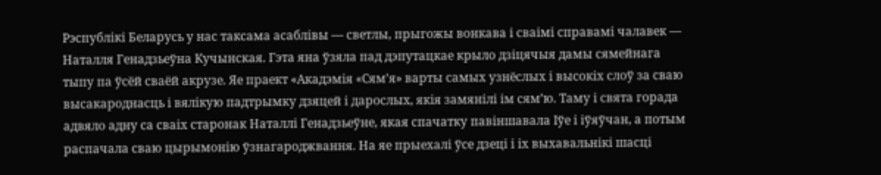Рэспублікі Беларусь у нас таксама асаблівы — светлы, прыгожы вонкава і сваімі справамі чалавек — Наталля Генадзьеўна Кучынская. Гэта яна ўзяла пад дэпутацкае крыло дзіцячыя дамы сямейнага тыпу па ўсёй сваёй акрузе. Яе праект «Акадэмія «Сям’я» варты самых узнёслых і высокіх слоў за сваю высакароднасць і вялікую падтрымку дзяцей і дарослых, якія замянілі ім сям’ю. Таму і свята горада адвяло адну са сваіх старонак Наталлі Генадзьеўне, якая спачатку павіншавала Іўе і іўяўчан, а потым распачала сваю цырымонію ўзнагароджвання. На яе прыехалі ўсе дзеці і іх выхавальнікі шасці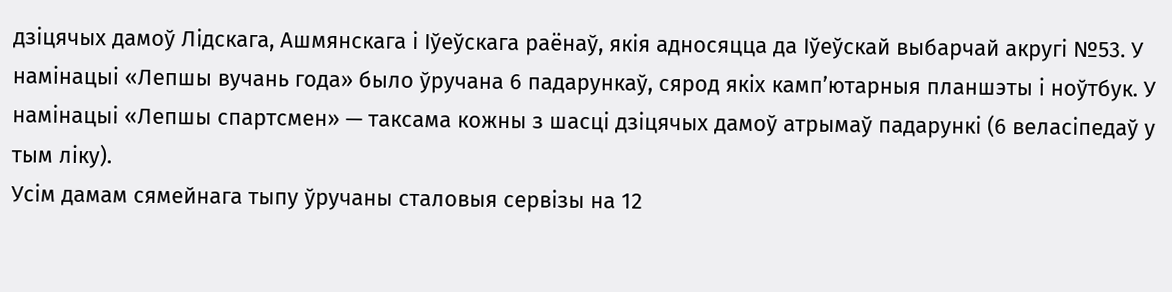дзіцячых дамоў Лідскага, Ашмянскага і Іўеўскага раёнаў, якія адносяцца да Іўеўскай выбарчай акругі №53. У намінацыі «Лепшы вучань года» было ўручана 6 падарункаў, сярод якіх камп’ютарныя планшэты і ноўтбук. У намінацыі «Лепшы спартсмен» — таксама кожны з шасці дзіцячых дамоў атрымаў падарункі (6 веласіпедаў у тым ліку).
Усім дамам сямейнага тыпу ўручаны сталовыя сервізы на 12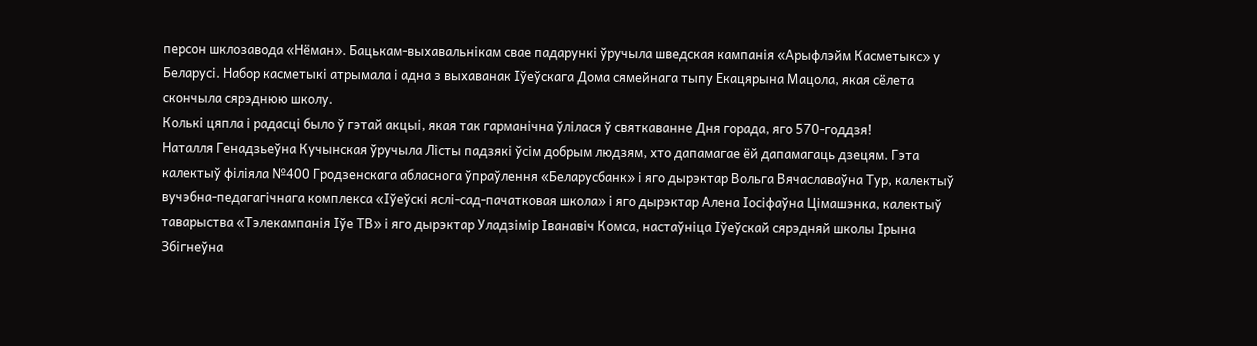персон шклозавода «Нёман». Бацькам-выхавальнікам свае падарункі ўручыла шведская кампанія «Арыфлэйм Касметыкс» у Беларусі. Набор касметыкі атрымала і адна з выхаванак Іўеўскага Дома сямейнага тыпу Екацярына Мацола, якая сёлета скончыла сярэднюю школу.
Колькі цяпла і радасці было ў гэтай акцыі, якая так гарманічна ўлілася ў святкаванне Дня горада, яго 570-годдзя!
Наталля Генадзьеўна Кучынская ўручыла Лісты падзякі ўсім добрым людзям, хто дапамагае ёй дапамагаць дзецям. Гэта калектыў філіяла №400 Гродзенскага абласнога ўпраўлення «Беларусбанк» і яго дырэктар Вольга Вячаславаўна Тур, калектыў вучэбна-педагагічнага комплекса «Іўеўскі яслі-сад-пачатковая школа» і яго дырэктар Алена Іосіфаўна Цімашэнка, калектыў таварыства «Тэлекампанія Іўе ТВ» і яго дырэктар Уладзімір Іванавіч Комса, настаўніца Іўеўскай сярэдняй школы Ірына Збігнеўна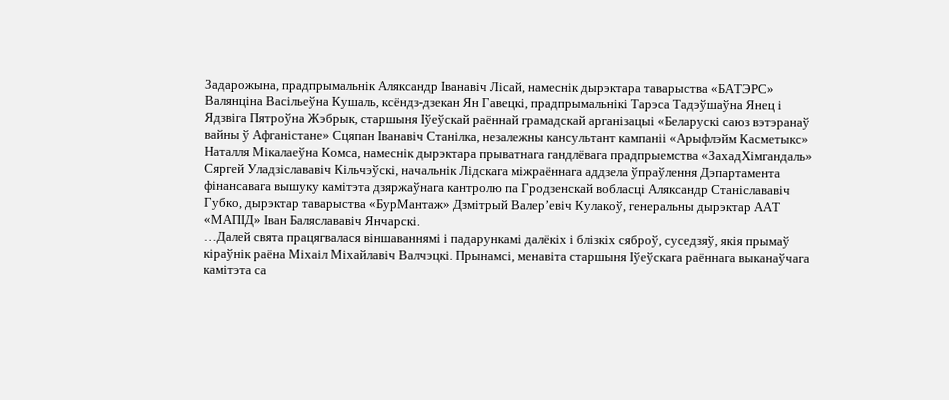Задарожына, прадпрымальнік Аляксандр Іванавіч Лісай, намеснік дырэктара таварыства «БАТЭРС» Валянціна Васільеўна Кушаль, ксёндз-дзекан Ян Гавецкі, прадпрымальнікі Тарэса Тадэўшаўна Янец і Ядзвіга Пятроўна Жэбрык, старшыня Іўеўскай раённай грамадскай арганізацыі «Беларускі саюз вэтэранаў вайны ў Афганістане» Сцяпан Іванавіч Станілка, незалежны кансультант кампаніі «Арыфлэйм Касметыкс» Наталля Мікалаеўна Комса, намеснік дырэктара прыватнага гандлёвага прадпрыемства «ЗахадХімгандаль» Сяргей Уладзіслававіч Кільчэўскі, начальнік Лідскага міжраённага аддзела ўпраўлення Дэпартамента фінансавага вышуку камітэта дзяржаўнага кантролю па Гродзенскай вобласці Аляксандр Станіслававіч Губко, дырэктар таварыства «БурМантаж» Дзмітрый Валер’евіч Кулакоў, генеральны дырэктар ААТ «МАПІД» Іван Баляслававіч Янчарскі.
…Далей свята працягвалася віншаваннямі і падарункамі далёкіх і блізкіх сяброў, суседзяў, якія прымаў кіраўнік раёна Міхаіл Міхайлавіч Валчэцкі. Прынамсі, менавіта старшыня Іўеўскага раённага выканаўчага камітэта са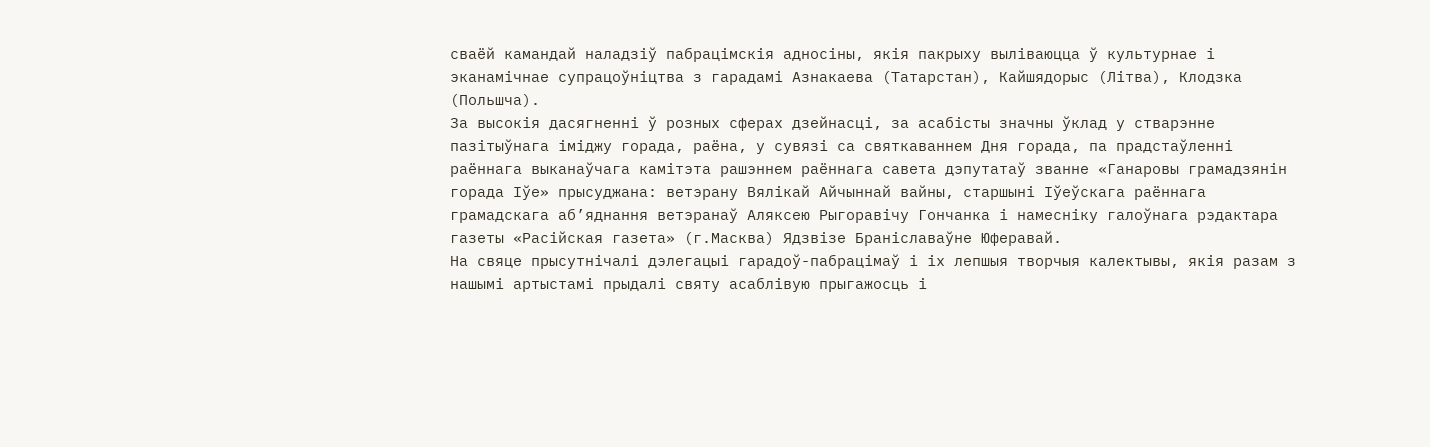сваёй камандай наладзіў пабрацімскія адносіны, якія пакрыху выліваюцца ў культурнае і эканамічнае супрацоўніцтва з гарадамі Азнакаева (Татарстан), Кайшядорыс (Літва), Клодзка (Польшча).
За высокія дасягненні ў розных сферах дзейнасці, за асабісты значны ўклад у стварэнне пазітыўнага іміджу горада, раёна, у сувязі са святкаваннем Дня горада, па прадстаўленні раённага выканаўчага камітэта рашэннем раённага савета дэпутатаў званне «Ганаровы грамадзянін горада Іўе» прысуджана: ветэрану Вялікай Айчыннай вайны, старшыні Іўеўскага раённага грамадскага аб’яднання ветэранаў Аляксею Рыгоравічу Гончанка і намесніку галоўнага рэдактара газеты «Расійская газета» (г.Масква) Ядзвізе Браніславаўне Юферавай.
На свяце прысутнічалі дэлегацыі гарадоў-пабрацімаў і іх лепшыя творчыя калектывы, якія разам з нашымі артыстамі прыдалі святу асаблівую прыгажосць і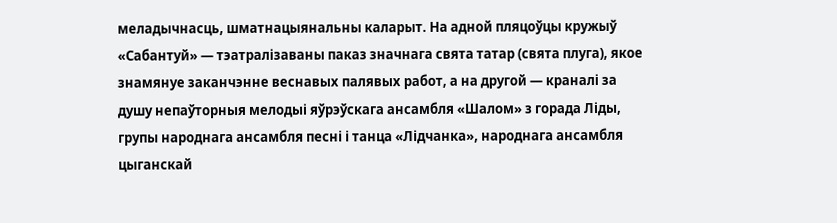меладычнасць, шматнацыянальны каларыт. На адной пляцоўцы кружыў «Сабантуй» — тэатралізаваны паказ значнага свята татар (свята плуга), якое знамянуе заканчэнне веснавых палявых работ, а на другой — краналі за душу непаўторныя мелодыі яўрэўскага ансамбля «Шалом» з горада Ліды, групы народнага ансамбля песні і танца «Лідчанка», народнага ансамбля цыганскай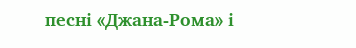песні «Джана-Рома» і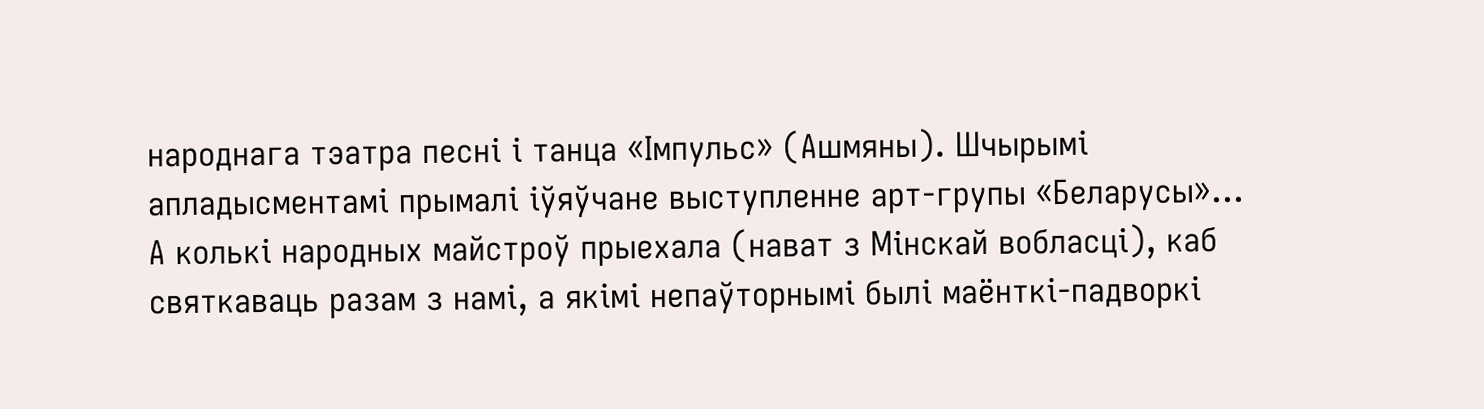народнага тэатра песні і танца «Імпульс» (Ашмяны). Шчырымі апладысментамі прымалі іўяўчане выступленне арт-групы «Беларусы»…
А колькі народных майстроў прыехала (нават з Мінскай вобласці), каб святкаваць разам з намі, а якімі непаўторнымі былі маёнткі-падворкі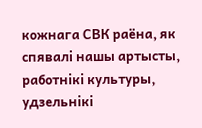кожнага СВК раёна, як спявалі нашы артысты, работнікі культуры, удзельнікі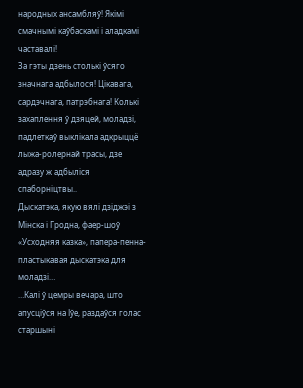народных ансамбляў! Якімі смачнымі каўбаскамі і аладкамі частавалі!
За гэты дзень столькі ўсяго значнага адбылося! Цікавага, сардэчнага, патрэбнага! Колькі захаплення ў дзяцей, моладзі, падлеткаў выклікала адкрыццё лыжа-ролернай трасы, дзе адразу ж адбыліся спаборніцтвы..
Дыскатэка, якую вялі дзіджэі з Мінска і Гродна, фаер-шоў «Усходняя казка», папера-пенна-пластыкавая дыскатэка для моладзі…
…Калі ў цемры вечара, што апусціўся на Іўе, раздаўся голас старшыні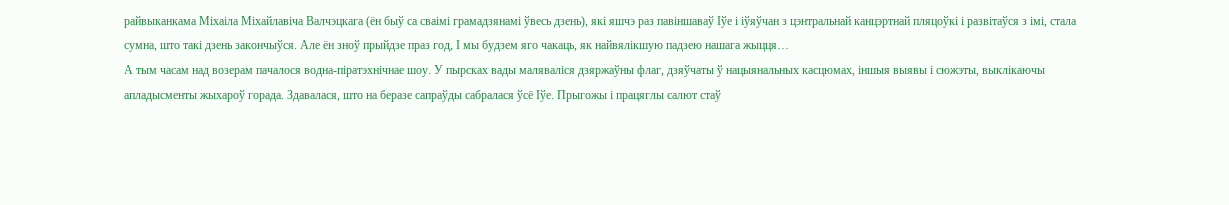райвыканкама Міхаіла Міхайлавіча Валчэцкага (ён быў са сваімі грамадзянамі ўвесь дзень), які яшчэ раз павіншаваў Іўе і іўяўчан з цэнтральнай канцэртнай пляцоўкі і развітаўся з імі, стала сумна, што такі дзень закончыўся. Але ён зноў прыйдзе праз год, І мы будзем яго чакаць, як найвялікшую падзею нашага жыцця…
А тым часам над возерам пачалося водна-піратэхнічнае шоу. У пырсках вады маляваліся дзяржаўны флаг, дзяўчаты ў нацыянальных касцюмах, іншыя выявы і сюжэты, выклікаючы апладысменты жыхароў горада. Здавалася, што на беразе сапраўды сабралася ўсё Іўе. Прыгожы і працяглы салют стаў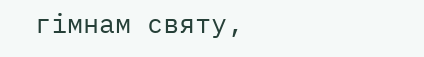гімнам святу,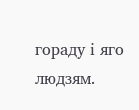гораду і яго людзям.